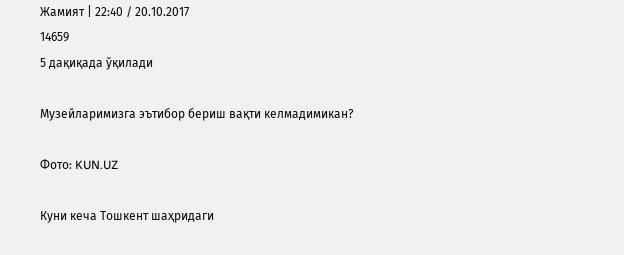Жамият | 22:40 / 20.10.2017
14659
5 дақиқада ўқилади

Музейларимизга эътибор бериш вақти келмадимикан?

Фото: KUN.UZ

Куни кеча Тошкент шаҳридаги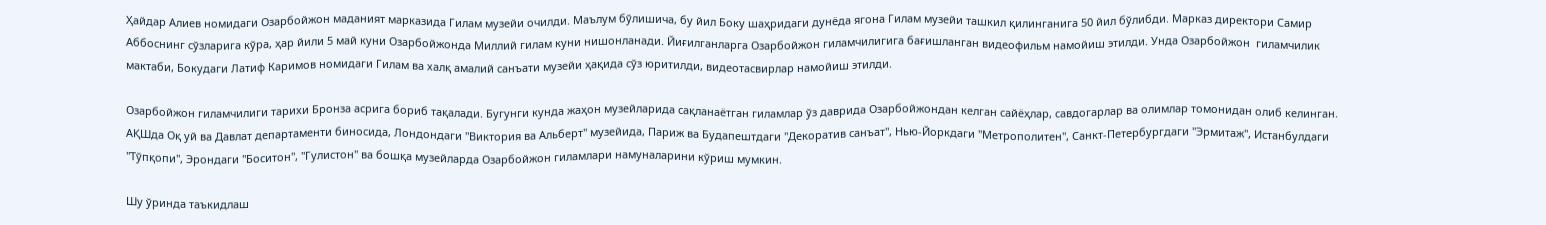Ҳайдар Алиев номидаги Озарбойжон маданият марказида Гилам музейи очилди. Маълум бўлишича, бу йил Боку шаҳридаги дунёда ягона Гилам музейи ташкил қилинганига 50 йил бўлибди. Марказ директори Самир Аббоснинг сўзларига кўра, ҳар йили 5 май куни Озарбойжонда Миллий гилам куни нишонланади. Йиғилганларга Озарбойжон гиламчилигига бағишланган видеофильм намойиш этилди. Унда Озарбойжон  гиламчилик мактаби, Бокудаги Латиф Каримов номидаги Гилам ва халқ амалий санъати музейи ҳақида сўз юритилди, видеотасвирлар намойиш этилди.

Озарбойжон гиламчилиги тарихи Бронза асрига бориб тақалади. Бугунги кунда жаҳон музейларида сақланаётган гиламлар ўз даврида Озарбойжондан келган сайёҳлар, савдогарлар ва олимлар томонидан олиб келинган. АҚШда Оқ уй ва Давлат департаменти биносида, Лондондаги "Виктория ва Альберт" музейида, Париж ва Будапештдаги "Декоратив санъат", Нью-Йоркдаги "Метрополитен", Санкт-Петербургдаги "Эрмитаж", Истанбулдаги "Тўпқопи", Эрондаги "Боситон", "Гулистон" ва бошқа музейларда Озарбойжон гиламлари намуналарини кўриш мумкин.

Шу ўринда таъкидлаш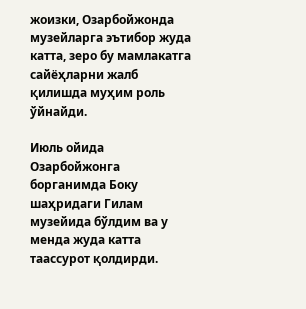жоизки, Озарбойжонда музейларга эътибор жуда катта, зеро бу мамлакатга сайёҳларни жалб қилишда муҳим роль ўйнайди.

Июль ойида Озарбойжонга борганимда Боку шаҳридаги Гилам музейида бўлдим ва у менда жуда катта таассурот қолдирди.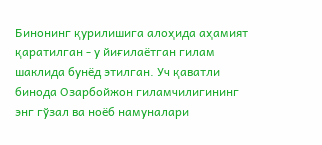Бинонинг қурилишига алоҳида аҳамият қаратилган - у йиғилаётган гилам шаклида бунёд этилган. Уч қаватли бинода Озарбойжон гиламчилигининг энг гўзал ва ноёб намуналари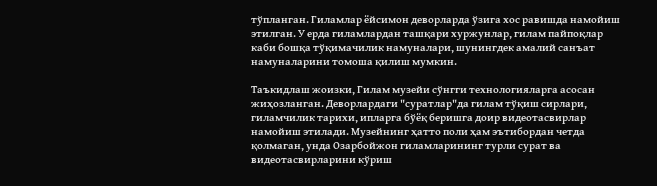тўпланган. Гиламлар ёйсимон деворларда ўзига хос равишда намойиш этилган. У ерда гиламлардан ташқари хуржунлар, гилам пайпоқлар каби бошқа тўқимачилик намуналари, шунингдек амалий санъат намуналарини томоша қилиш мумкин.

Таъкидлаш жоизки, Гилам музейи сўнгги технологияларга асосан жиҳозланган. Деворлардаги "суратлар"да гилам тўқиш сирлари, гиламчилик тарихи, ипларга бўёқ беришга доир видеотасвирлар намойиш этилади. Музейнинг ҳатто поли ҳам эътибордан четда қолмаган, унда Озарбойжон гиламларининг турли сурат ва видеотасвирларини кўриш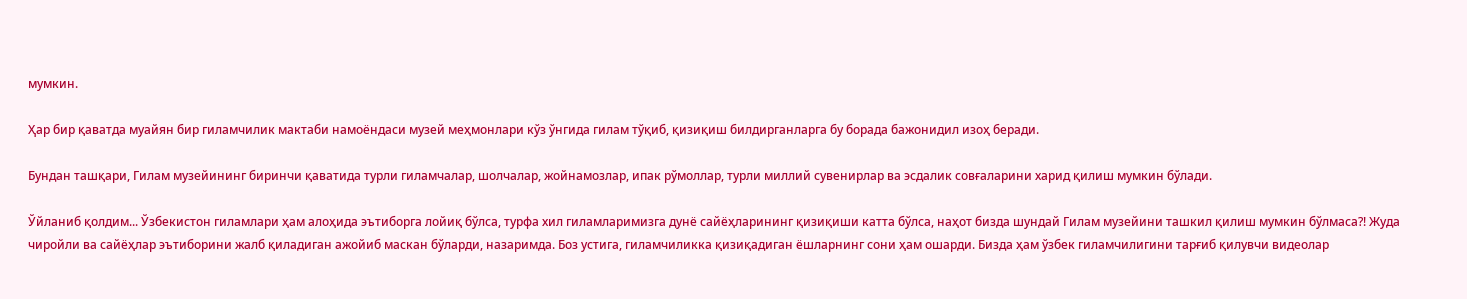мумкин.

Ҳар бир қаватда муайян бир гиламчилик мактаби намоёндаси музей меҳмонлари кўз ўнгида гилам тўқиб, қизиқиш билдирганларга бу борада бажонидил изоҳ беради.

Бундан ташқари, Гилам музейининг биринчи қаватида турли гиламчалар, шолчалар, жойнамозлар, ипак рўмоллар, турли миллий сувенирлар ва эсдалик совғаларини харид қилиш мумкин бўлади.

Ўйланиб қолдим... Ўзбекистон гиламлари ҳам алоҳида эътиборга лойиқ бўлса, турфа хил гиламларимизга дунё сайёҳларининг қизиқиши катта бўлса, наҳот бизда шундай Гилам музейини ташкил қилиш мумкин бўлмаса?! Жуда чиройли ва сайёҳлар эътиборини жалб қиладиган ажойиб маскан бўларди, назаримда. Боз устига, гиламчиликка қизиқадиган ёшларнинг сони ҳам ошарди. Бизда ҳам ўзбек гиламчилигини тарғиб қилувчи видеолар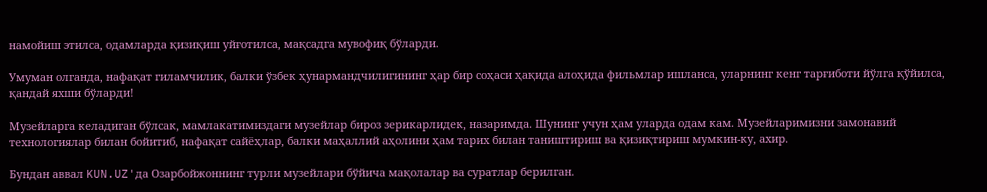намойиш этилса, одамларда қизиқиш уйғотилса, мақсадга мувофиқ бўларди.

Умуман олганда, нафақат гиламчилик, балки ўзбек ҳунармандчилигининг ҳар бир соҳаси ҳақида алоҳида фильмлар ишланса, уларнинг кенг тарғиботи йўлга қўйилса, қандай яхши бўларди!

Музейларга келадиган бўлсак, мамлакатимиздаги музейлар бироз зерикарлидек, назаримда. Шунинг учун ҳам уларда одам кам. Музейларимизни замонавий технологиялар билан бойитиб, нафақат сайёҳлар, балки маҳаллий аҳолини ҳам тарих билан таништириш ва қизиқтириш мумкин-ку, ахир.

Бундан аввал KUN.UZ'да Озарбойжоннинг турли музейлари бўйича мақолалар ва суратлар берилган.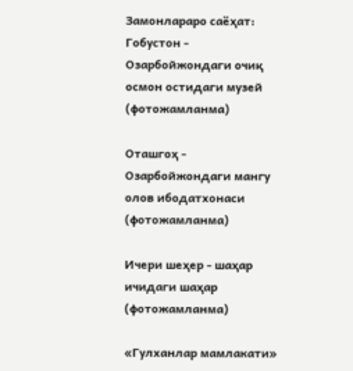Замонлараро саёҳат: Гобустон - Озарбойжондаги очиқ осмон остидаги музей (фотожамланма)

Оташгоҳ - Озарбойжондаги мангу олов ибодатхонаси (фотожамланма)

Ичери шеҳер - шаҳар ичидаги шаҳар (фотожамланма)

«Гулханлар мамлакати»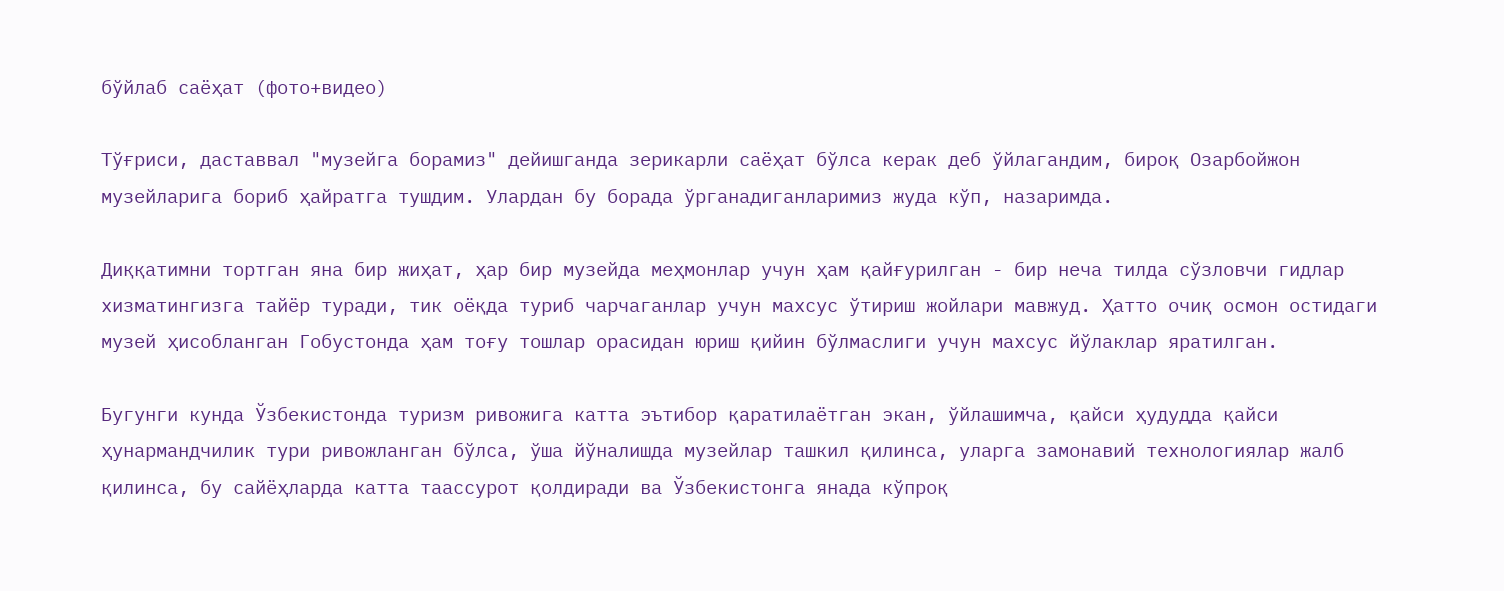бўйлаб саёҳат (фото+видео)

Тўғриси, даставвал "музейга борамиз" дейишганда зерикарли саёҳат бўлса керак деб ўйлагандим, бироқ Озарбойжон музейларига бориб ҳайратга тушдим. Улардан бу борада ўрганадиганларимиз жуда кўп, назаримда.

Диққатимни тортган яна бир жиҳат, ҳар бир музейда меҳмонлар учун ҳам қайғурилган - бир неча тилда сўзловчи гидлар хизматингизга тайёр туради, тик оёқда туриб чарчаганлар учун махсус ўтириш жойлари мавжуд. Ҳатто очиқ осмон остидаги музей ҳисобланган Гобустонда ҳам тоғу тошлар орасидан юриш қийин бўлмаслиги учун махсус йўлаклар яратилган.

Бугунги кунда Ўзбекистонда туризм ривожига катта эътибор қаратилаётган экан, ўйлашимча, қайси ҳудудда қайси ҳунармандчилик тури ривожланган бўлса, ўша йўналишда музейлар ташкил қилинса, уларга замонавий технологиялар жалб қилинса, бу сайёҳларда катта таассурот қолдиради ва Ўзбекистонга янада кўпроқ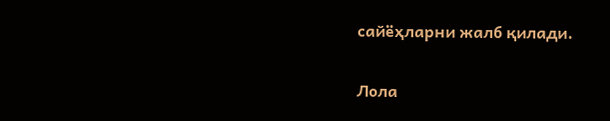сайёҳларни жалб қилади.

Лола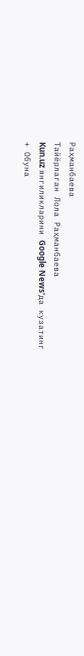Раҳманбаева
Тайёрлаган Лола Раҳманбаева
Kun.uz янгиликларини Google News'да кузатинг
+ Обуна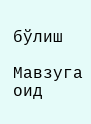бўлиш

Мавзуга оид